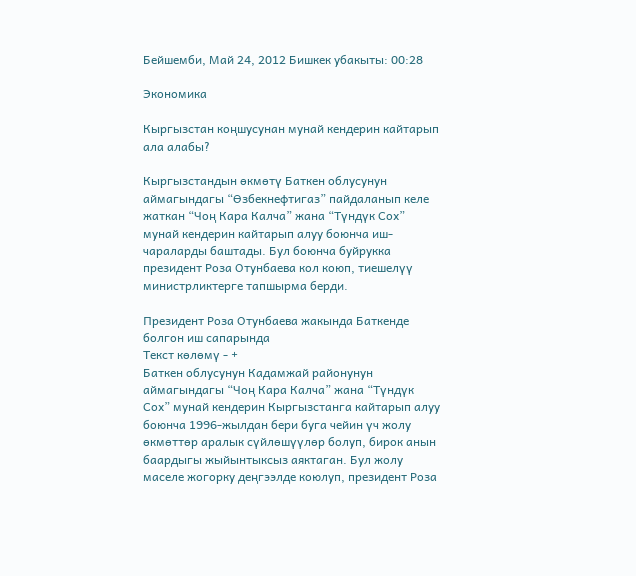Бейшемби, Май 24, 2012 Бишкек убакыты: 00:28

Экономика

Кыргызстан коңшусунан мунай кендерин кайтарып ала алабы?

Кыргызстандын өкмөтү Баткен облусунун аймагындагы “Өзбекнефтигаз” пайдаланып келе жаткан “Чоң Кара Калча” жана “Түндүк Сох” мунай кендерин кайтарып алуу боюнча иш-чараларды баштады. Бул боюнча буйрукка президент Роза Отунбаева кол коюп, тиешелүү министрликтерге тапшырма берди.

Президент Роза Отунбаева жакында Баткенде болгон иш сапарында
Текст көлөмү - +
Баткен облусунун Кадамжай районунун аймагындагы “Чоң Кара Калча” жана “Түндүк Сох” мунай кендерин Кыргызстанга кайтарып алуу боюнча 1996-жылдан бери буга чейин үч жолу өкмөттөр аралык сүйлөшүүлөр болуп, бирок анын баардыгы жыйынтыксыз аяктаган. Бул жолу маселе жогорку деңгээлде коюлуп, президент Роза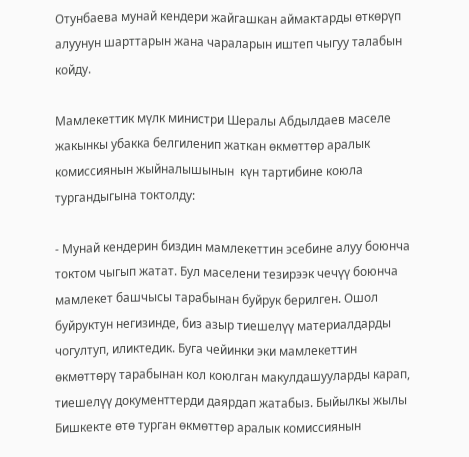Отунбаева мунай кендери жайгашкан аймактарды өткөрүп алуунун шарттарын жана чараларын иштеп чыгуу талабын койду.

Мамлекеттик мүлк министри Шералы Абдылдаев маселе жакынкы убакка белгиленип жаткан өкмөттөр аралык комиссиянын жыйналышынын  күн тартибине коюла тургандыгына токтолду:

- Мунай кендерин биздин мамлекеттин эсебине алуу боюнча токтом чыгып жатат. Бул маселени тезирээк чечүү боюнча мамлекет башчысы тарабынан буйрук берилген. Ошол буйруктун негизинде, биз азыр тиешелүү материалдарды чогултуп, иликтедик. Буга чейинки эки мамлекеттин өкмөттөрү тарабынан кол коюлган макулдашууларды карап, тиешелүү документтерди даярдап жатабыз. Быйылкы жылы Бишкекте өтө турган өкмөттөр аралык комиссиянын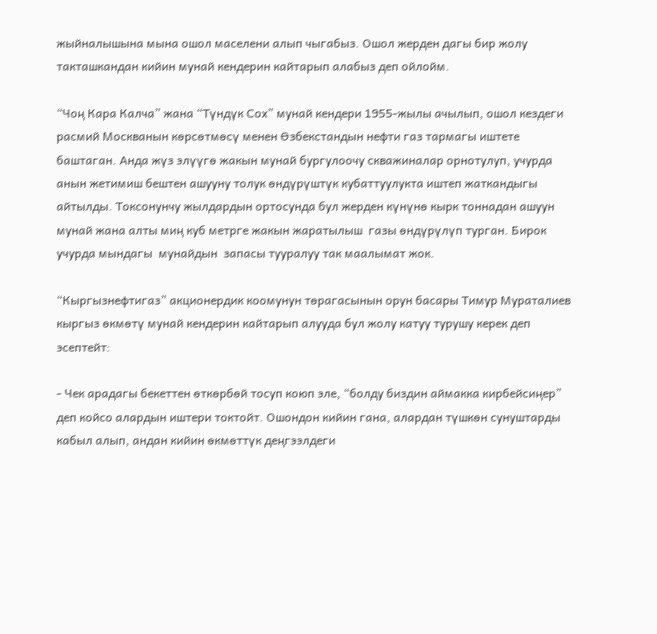жыйналышына мына ошол маселени алып чыгабыз. Ошол жерден дагы бир жолу такташкандан кийин мунай кендерин кайтарып алабыз деп ойлойм.

“Чоң Кара Калча” жана “Түндүк Сох” мунай кендери 1955-жылы ачылып, ошол кездеги расмий Москванын көрсөтмөсү менен Өзбекстандын нефти газ тармагы иштете баштаган. Анда жүз элүүгө жакын мунай бургулоочу скважиналар орнотулуп, учурда анын жетимиш бештен ашууну толук өндүрүштүк кубаттуулукта иштеп жаткандыгы айтылды. Токсонунчу жылдардын ортосунда бул жерден күнүнө кырк тоннадан ашуун мунай жана алты миң куб метрге жакын жаратылыш  газы өндүрүлүп турган. Бирок учурда мындагы  мунайдын  запасы тууралуу так маалымат жок.

“Кыргызнефтигаз” акционердик коомунун төрагасынын орун басары Тимур Мураталиев кыргыз өкмөтү мунай кендерин кайтарып алууда бул жолу катуу турушу керек деп эсептейт:

- Чек арадагы бекеттен өткөрбөй тосуп коюп эле, “болду биздин аймакка кирбейсиңер” деп койсо алардын иштери токтойт. Ошондон кийин гана, алардан түшкөн сунуштарды кабыл алып, андан кийин өкмөттүк деңгээлдеги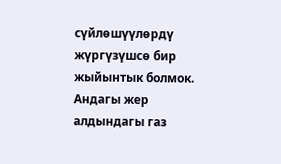сүйлөшүүлөрдү жүргүзүшсө бир жыйынтык болмок. Андагы жер алдындагы газ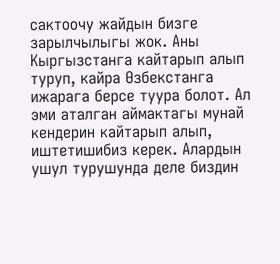сактоочу жайдын бизге зарылчылыгы жок. Аны Кыргызстанга кайтарып алып туруп, кайра Өзбекстанга ижарага берсе туура болот. Ал эми аталган аймактагы мунай кендерин кайтарып алып, иштетишибиз керек. Алардын ушул турушунда деле биздин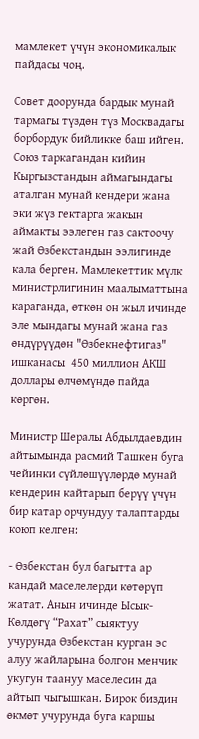мамлекет үчүн экономикалык пайдасы чоң.

Совет доорунда бардык мунай тармагы түздөн түз Москвадагы борбордук бийликке баш ийген. Союз таркагандан кийин Кыргызстандын аймагындагы аталган мунай кендери жана эки жүз гектарга жакын аймакты ээлеген газ сактоочу жай Өзбекстандын ээлигинде кала берген. Мамлекеттик мүлк министрлигинин маалыматтына караганда, өткөн он жыл ичинде эле мындагы мунай жана газ өндүрүүдөн "Өзбекнефтигаз" ишканасы  450 миллион АКШ доллары өлчөмүндө пайда көргөн.

Министр Шералы Абдылдаевдин айтымында расмий Ташкен буга чейинки сүйлөшүүлөрдө мунай кендерин кайтарып берүү үчүн бир катар орчундуу талаптарды коюп келген:

- Өзбекстан бул багытта ар кандай маселелерди көтөрүп жатат. Анын ичинде Ысык-Көлдөгү “Рахат” сыяктуу  учурунда Өзбекстан курган эс алуу жайларына болгон менчик укугун таануу маселесин да айтып чыгышкан. Бирок биздин өкмөт учурунда буга каршы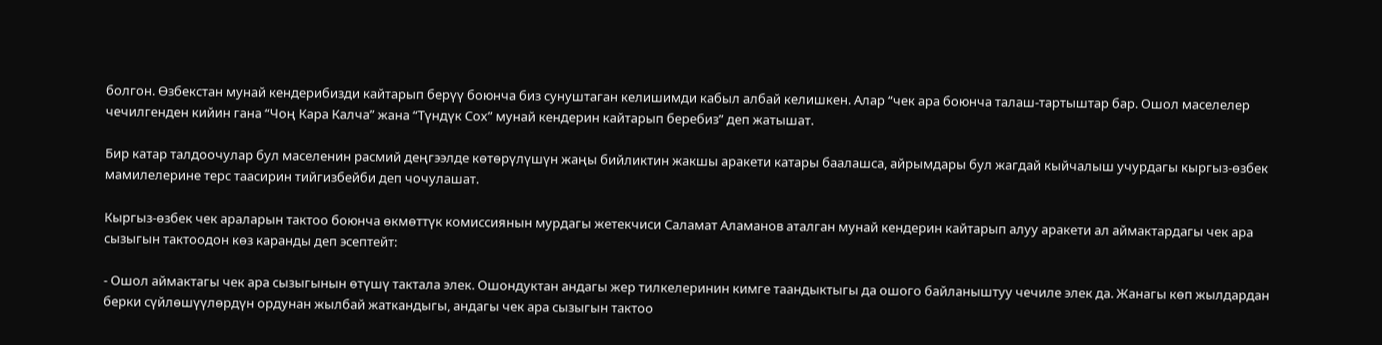болгон. Өзбекстан мунай кендерибизди кайтарып берүү боюнча биз сунуштаган келишимди кабыл албай келишкен. Алар “чек ара боюнча талаш-тартыштар бар. Ошол маселелер чечилгенден кийин гана “Чоң Кара Калча” жана “Түндүк Сох” мунай кендерин кайтарып беребиз” деп жатышат.

Бир катар талдоочулар бул маселенин расмий деңгээлде көтөрүлүшүн жаңы бийликтин жакшы аракети катары баалашса, айрымдары бул жагдай кыйчалыш учурдагы кыргыз-өзбек мамилелерине терс таасирин тийгизбейби деп чочулашат.

Кыргыз-өзбек чек араларын тактоо боюнча өкмөттүк комиссиянын мурдагы жетекчиси Саламат Аламанов аталган мунай кендерин кайтарып алуу аракети ал аймактардагы чек ара сызыгын тактоодон көз каранды деп эсептейт:

- Ошол аймактагы чек ара сызыгынын өтүшү тактала элек. Ошондуктан андагы жер тилкелеринин кимге таандыктыгы да ошого байланыштуу чечиле элек да. Жанагы көп жылдардан берки сүйлөшүүлөрдүн ордунан жылбай жаткандыгы, андагы чек ара сызыгын тактоо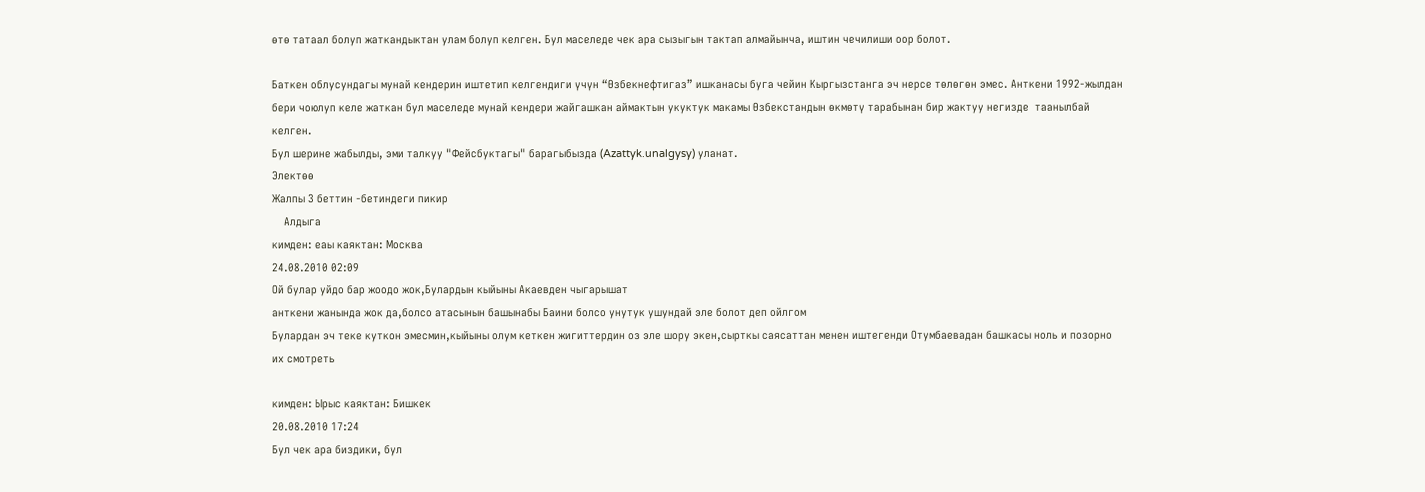өтө татаал болуп жаткандыктан улам болуп келген. Бул маселеде чек ара сызыгын тактап алмайынча, иштин чечилиши оор болот.

Баткен облусундагы мунай кендерин иштетип келгендиги үчүн “Өзбекнефтигаз” ишканасы буга чейин Кыргызстанга эч нерсе төлөгөн эмес. Анткени 1992-жылдан бери чоюлуп келе жаткан бул маселеде мунай кендери жайгашкан аймактын укуктук макамы Өзбекстандын өкмөтү тарабынан бир жактуу негизде  таанылбай келген.
Бул шерине жабылды, эми талкуу "Фейсбуктагы" барагыбызда (Azattyk.unalgysy) уланат.
Электөө
Жалпы 3 беттин -бетиндеги пикир
    Алдыга
кимден: еаы каяктан: Москва
24.08.2010 02:09
Ой булар уйдо бар жоодо жок,Булардын кыйыны Акаевден чыгарышат
анткени жанында жок да,болсо атасынын башынабы Баини болсо унутук ушундай эле болот деп ойлгом
Булардан эч теке куткон эмесмин,кыйыны олум кеткен жигиттердин оз эле шору экен,сырткы саясаттан менен иштегенди Отумбаевадан башкасы ноль и позорно их смотреть

кимден: Ырыс каяктан: Бишкек
20.08.2010 17:24
Бул чек ара биздики, бул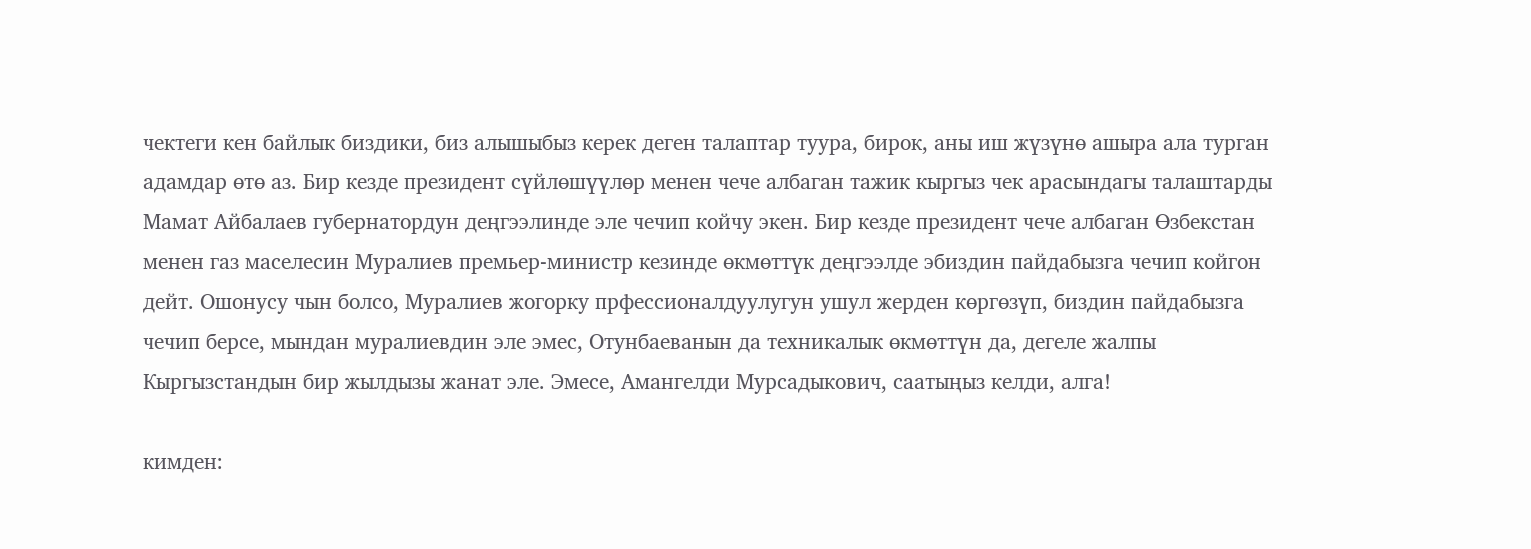чектеги кен байлык биздики, биз алышыбыз керек деген талаптар туура, бирок, аны иш жүзүнө ашыра ала турган адамдар өтө аз. Бир кезде президент сүйлөшүүлөр менен чече албаган тажик кыргыз чек арасындагы талаштарды Мамат Айбалаев губернатордун деңгээлинде эле чечип койчу экен. Бир кезде президент чече албаган Өзбекстан менен газ маселесин Муралиев премьер-министр кезинде өкмөттүк деңгээлде эбиздин пайдабызга чечип койгон дейт. Ошонусу чын болсо, Муралиев жогорку прфессионалдуулугун ушул жерден көргөзүп, биздин пайдабызга чечип берсе, мындан муралиевдин эле эмес, Отунбаеванын да техникалык өкмөттүн да, дегеле жалпы Кыргызстандын бир жылдызы жанат эле. Эмесе, Амангелди Мурсадыкович, саатыңыз келди, алга!

кимден: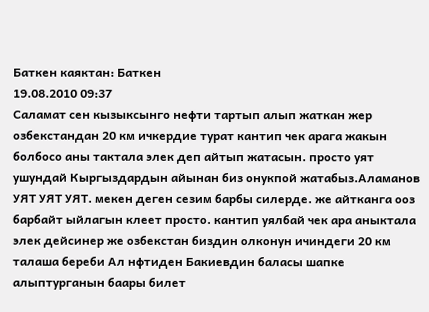Баткен каяктан: Баткен
19.08.2010 09:37
Саламат сен кызыксынго нефти тартып алып жаткан жер озбекстандан 20 км ичкердие турат кантип чек арага жакын болбосо аны тактала элек деп айтып жатасын. просто уят ушундай Кыргыздардын айынан биз онукпой жатабыз.Аламанов УЯТ УЯТ УЯТ. мекен деген сезим барбы силерде. же айтканга ооз барбайт ыйлагын клеет просто. кантип уялбай чек ара аныктала элек дейсинер же озбекстан биздин олконун ичиндеги 20 км талаша береби Ал нфтиден Бакиевдин баласы шапке алыптурганын баары билет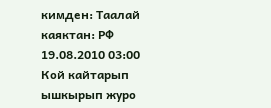кимден: Таалай каяктан: РФ
19.08.2010 03:00
Кой кайтарып ышкырып журо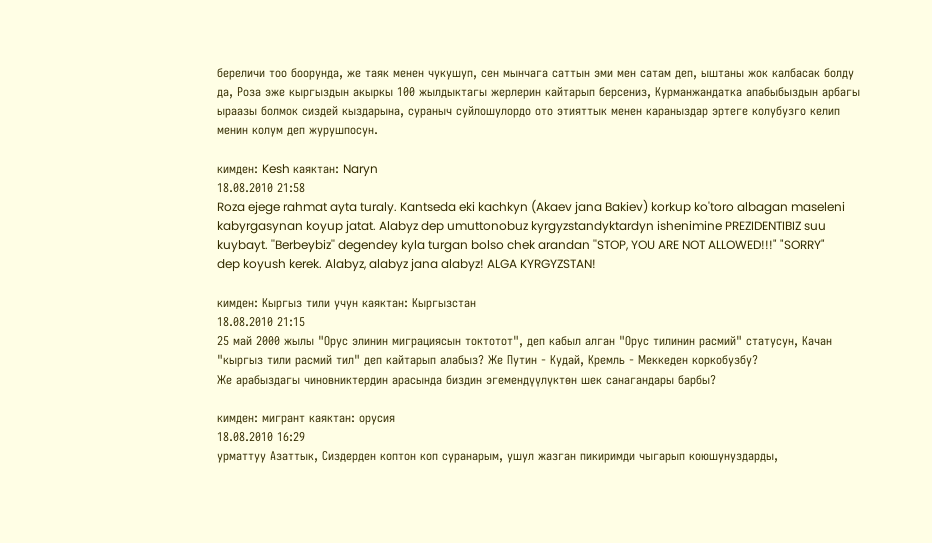береличи тоо боорунда, же таяк менен чукушуп, сен мынчага саттын эми мен сатам деп, ыштаны жок калбасак болду да, Роза эже кыргыздын акыркы 100 жылдыктагы жерлерин кайтарып берсениз, Курманжандатка апабыбыздын арбагы ыраазы болмок сиздей кыздарына, сураныч суйлошулордо ото этияттык менен караныздар эртеге колубузго келип менин колум деп журушпосун.

кимден: Kesh каяктан: Naryn
18.08.2010 21:58
Roza ejege rahmat ayta turaly. Kantseda eki kachkyn (Akaev jana Bakiev) korkup ko'toro albagan maseleni kabyrgasynan koyup jatat. Alabyz dep umuttonobuz kyrgyzstandyktardyn ishenimine PREZIDENTIBIZ suu kuybayt. ''Berbeybiz'' degendey kyla turgan bolso chek arandan ''STOP, YOU ARE NOT ALLOWED!!!" "SORRY" dep koyush kerek. Alabyz, alabyz jana alabyz! ALGA KYRGYZSTAN!

кимден: Кыргыз тили учун каяктан: Кыргызстан
18.08.2010 21:15
25 май 2000 жылы "Орус элинин миграциясын токтотот", деп кабыл алган "Орус тилинин расмий" статусун, Качан "кыргыз тили расмий тил" деп кайтарып алабыз? Же Путин - Кудай, Кремль - Меккеден коркобузбу?
Же арабыздагы чиновниктердин арасында биздин эгемендүүлүктөн шек санагандары барбы?

кимден: мигрант каяктан: орусия
18.08.2010 16:29
урматтуу Азаттык, Сиздерден коптон коп суранарым, ушул жазган пикиримди чыгарып коюшунуздарды,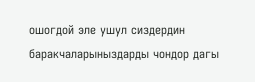ошогдой эле ушул сиздердин баракчаларыныздарды чондор дагы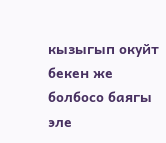кызыгып окуйт бекен же болбосо баягы эле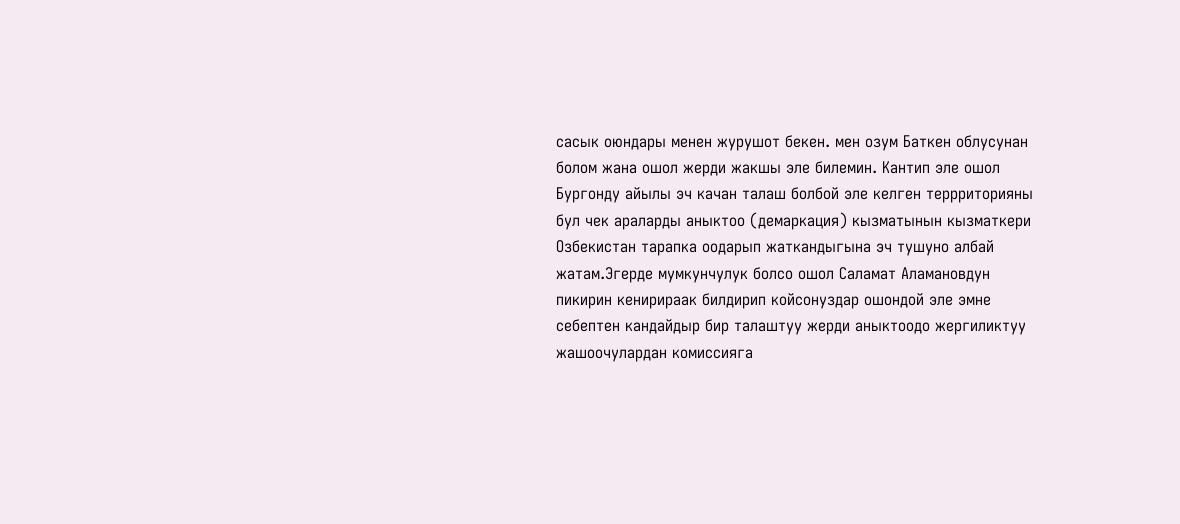сасык оюндары менен журушот бекен. мен озум Баткен облусунан болом жана ошол жерди жакшы эле билемин. Кантип эле ошол Бургонду айылы эч качан талаш болбой эле келген террриторияны бул чек араларды аныктоо (демаркация) кызматынын кызматкери Озбекистан тарапка оодарып жаткандыгына эч тушуно албай жатам.Эгерде мумкунчулук болсо ошол Саламат Аламановдун пикирин кенирираак билдирип койсонуздар ошондой эле эмне себептен кандайдыр бир талаштуу жерди аныктоодо жергиликтуу жашоочулардан комиссияга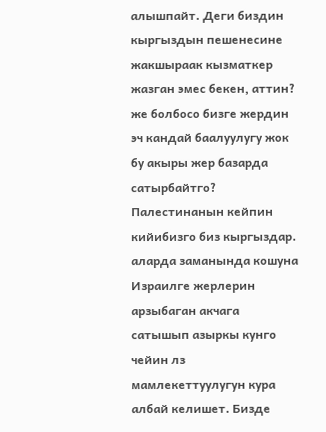алышпайт. Деги биздин кыргыздын пешенесине жакшыраак кызматкер жазган эмес бекен, аттин? же болбосо бизге жердин эч кандай баалуулугу жок бу акыры жер базарда сатырбайтго? Палестинанын кейпин кийибизго биз кыргыздар. аларда заманында кошуна Израилге жерлерин арзыбаган акчага сатышып азыркы кунго чейин лз мамлекеттуулугун кура албай келишет. Бизде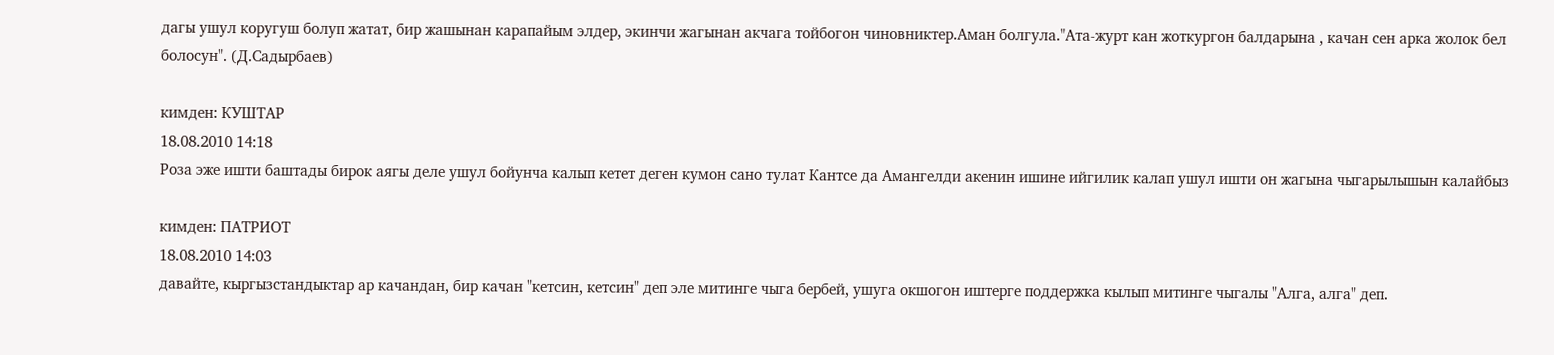дагы ушул коругуш болуп жатат, бир жашынан карапайым элдер, экинчи жагынан акчага тойбогон чиновниктер.Аман болгула."Ата-журт кан жоткургон балдарына , качан сен арка жолок бел болосун". (Д.Садырбаев)

кимден: КУШТАР
18.08.2010 14:18
Роза эже ишти баштады бирок аягы деле ушул бойунча калып кетет деген кумон сано тулат Кантсе да Амангелди акенин ишине ийгилик калап ушул ишти он жагына чыгарылышын калайбыз

кимден: ПАТРИОТ
18.08.2010 14:03
давайте, кыргызстандыктар ар качандан, бир качан "кетсин, кетсин" деп эле митинге чыга бербей, ушуга окшогон иштерге поддержка кылып митинге чыгалы "Алга, алга" деп.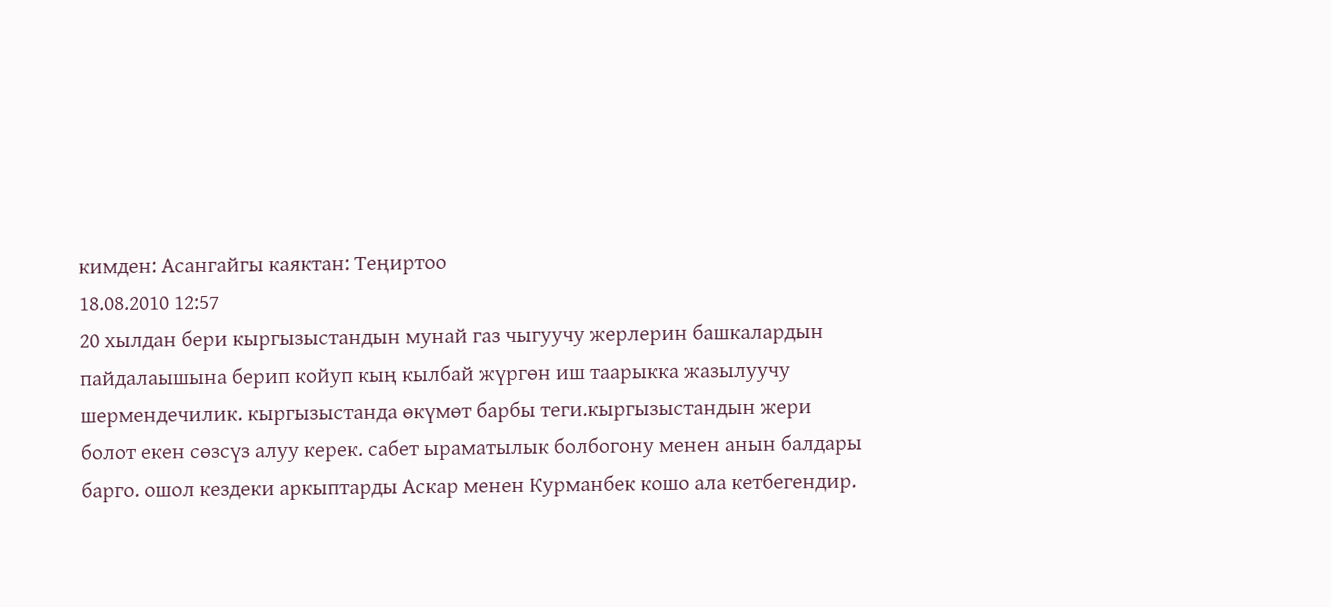кимден: Асангайгы каяктан: Теңиртоо
18.08.2010 12:57
20 хылдан бери кыргызыстандын мунай газ чыгуучу жерлерин башкалардын пайдалаышына берип койуп кың кылбай жүргөн иш таарыкка жазылуучу шермендечилик. кыргызыстанда өкүмөт барбы теги.кыргызыстандын жери болот екен сөзсүз алуу керек. сабет ыраматылык болбогону менен анын балдары барго. ошол кездеки аркыптарды Аскар менен Курманбек кошо ала кетбегендир.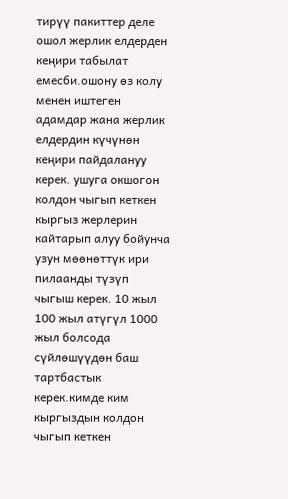тирүү пакиттер деле ошол жерлик елдерден кеңири табылат емесби.ошону өз колу менен иштеген адамдар жана жерлик елдердин күчүнөн кеңири пайдалануу керек. ушуга окшогон колдон чыгып кеткен кыргыз жерлерин кайтарып алуу бойунча узун мөөнөттүк ири пилаанды түзүп чыгыш керек. 10 жыл 100 жыл атүгүл 1000 жыл болсода сүйлөшүүдөн баш тартбастык керек.кимде ким кыргыздын колдон чыгып кеткен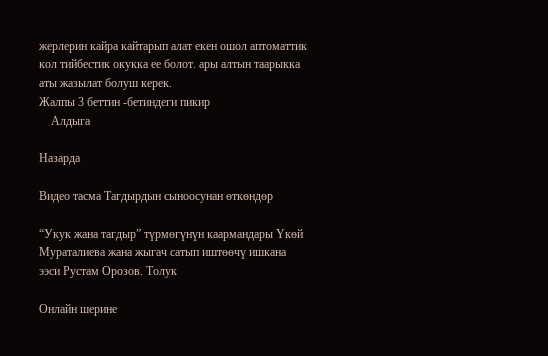жерлерин кайра кайтарып алат екен ошол аптоматтик кол тийбестик окукка ее болот. ары алтын таарыкка аты жазылат болуш керек.
Жалпы 3 беттин -бетиндеги пикир
    Алдыга

Назарда

Видео тасма Тагдырдын сыноосунан өткөндөр

“Укук жана тагдыр” түрмөгүнүн каармандары Үкөй Мураталиева жана жыгач сатып иштөөчү ишкана ээси Рустам Орозов. Толук

Онлайн шерине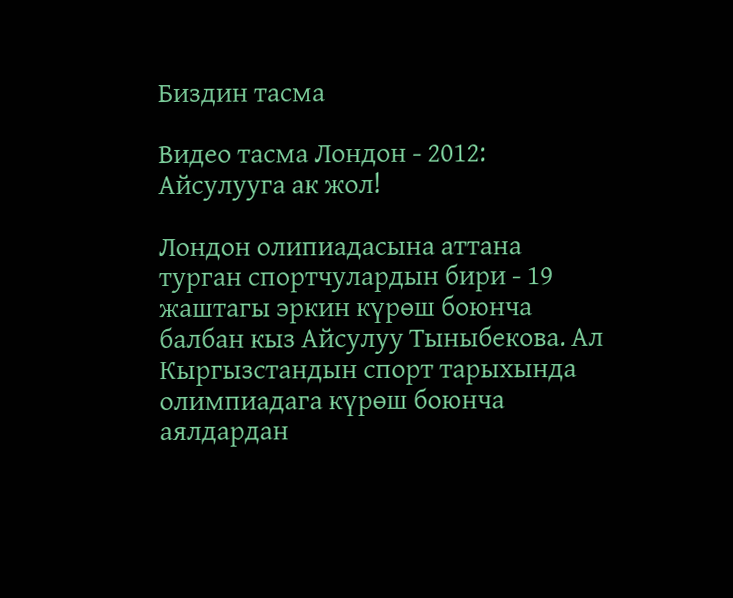Биздин тасма

Видео тасма Лондон - 2012: Айсулууга ак жол!

Лондон олипиадасына аттана турган спортчулардын бири - 19 жаштагы эркин күрөш боюнча балбан кыз Айсулуу Тыныбекова. Ал Кыргызстандын спорт тарыхында олимпиадага күрөш боюнча аялдардан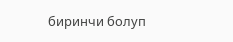биринчи болуп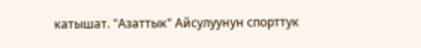катышат. "Азаттык" Айсулуунун спорттук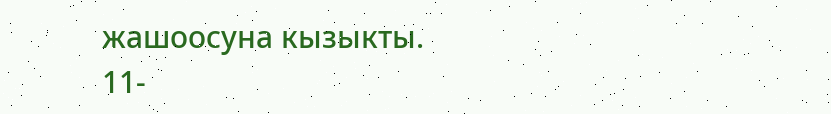жашоосуна кызыкты. 11-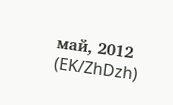май, 2012 (EK/ZhDzh)